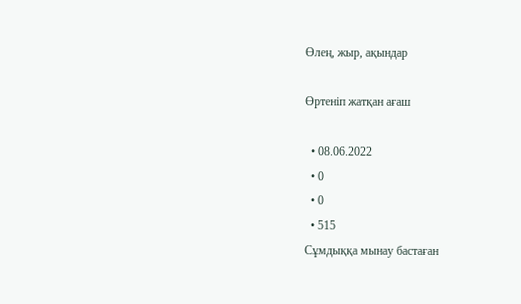Өлең, жыр, ақындар

Өртеніп жатқан ағаш

  • 08.06.2022
  • 0
  • 0
  • 515
Сұмдыққа мынау бастаған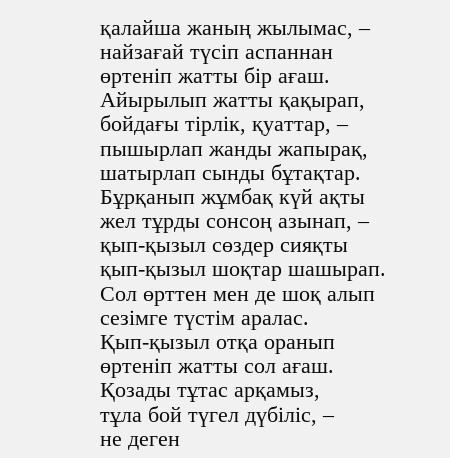қалайша жаның жылымас, –
найзағай түсiп аспаннан
өртенiп жатты бiр ағаш.
Айырылып жатты қақырап,
бойдағы тiрлiк, қуаттар, –
пышырлап жанды жапырақ,
шатырлап сынды бұтақтар.
Бұрқанып жұмбақ күй ақты
жел тұрды сонсоң азынап, –
қып-қызыл сөздер сияқты
қып-қызыл шоқтар шашырап.
Сол өрттен мен де шоқ алып
сезiмге түстiм аралас.
Қып-қызыл отқа оранып
өртенiп жатты сол ағаш.
Қозады тұтас арқамыз,
тұла бой түгел дүбiлiс, –
не деген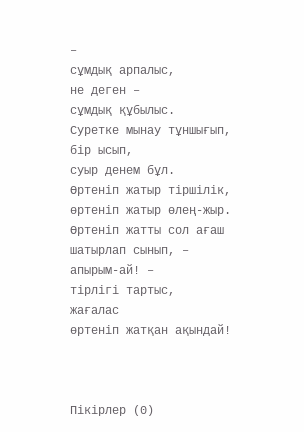–
сұмдық арпалыс,
не деген –
сұмдық құбылыс.
Суретке мынау тұншығып,
бiр ысып,
суыр денем бұл.
Өртенiп жатыр тiршiлiк,
өртенiп жатыр өлең-жыр.
Өртенiп жатты сол ағаш
шатырлап сынып, –
апырым-ай! –
тiрлiгi тартыс,
жағалас
өртенiп жатқан ақындай!



Пікірлер (0)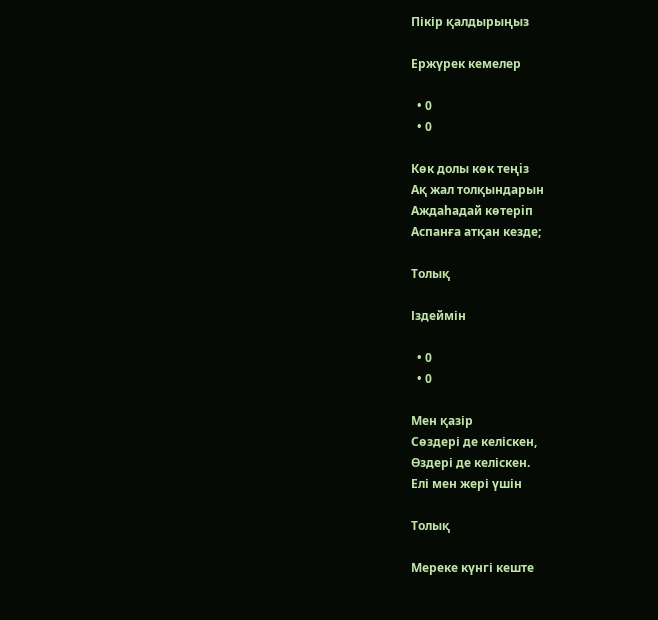Пікір қалдырыңыз

Ержүрек кемелер

  • 0
  • 0

Көк долы көк теңiз
Ақ жал толқындарын
Аждаhадай көтерiп
Аспанға атқан кезде;

Толық

Іздеймін

  • 0
  • 0

Мен қазір
Сөздері де келіскен,
Өздері де келіскен.
Елі мен жері үшін

Толық

Мереке күнгі кеште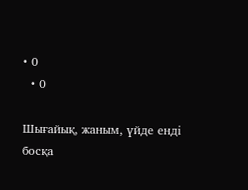• 0
  • 0

Шығайық, жаным, үйде ендi босқа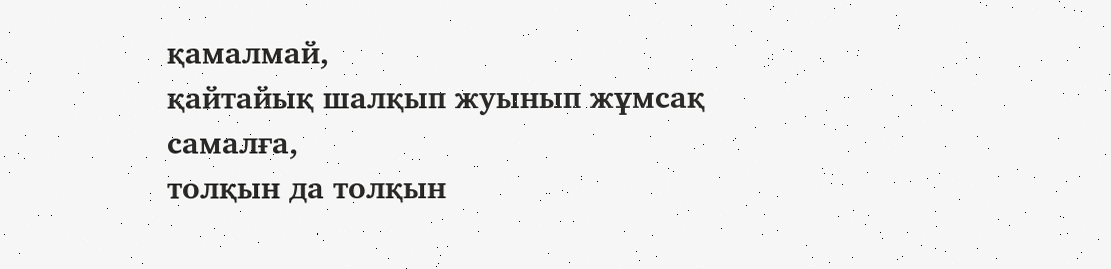қамалмай,
қайтайық шалқып жуынып жұмсақ самалға,
толқын да толқын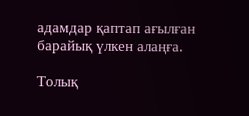адамдар қаптап ағылған
барайық үлкен алаңға.

Толық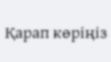Қарап көріңіз